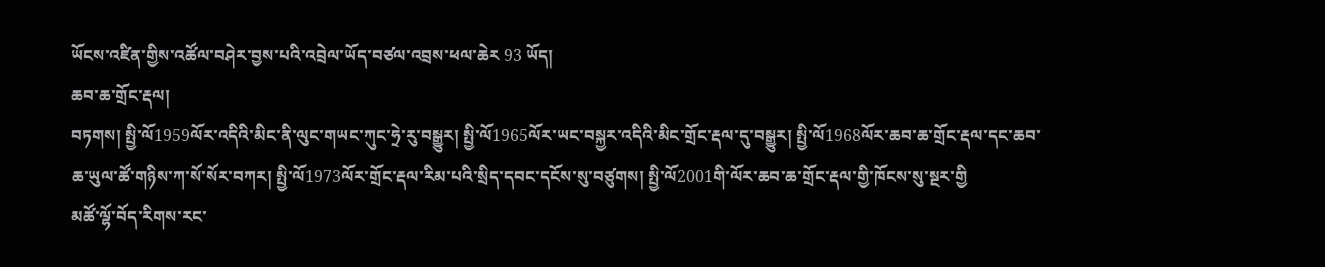ཡོངས་འཛིན་གྱིས་འཚོལ་བཤེར་བྱས་པའི་འབྲེལ་ཡོད་བཙལ་འབྲས་ཕལ་ཆེར 93 ཡོད།
ཆབ་ཆ་གྲོང་རྡལ།
བཏགས། སྤྱི་ལོ1959ལོར་འདིའི་མིང་ནི་ལུང་གཡང་ཀུང་ཧྲེ་རུ་བསྒྱུར། སྤྱི་ལོ1965ལོར་ཡང་བསྐྱར་འདིའི་མིང་གྲོང་རྡལ་དུ་བསྒྱུར། སྤྱི་ལོ1968ལོར་ཆབ་ཆ་གྲོང་རྡལ་དང་ཆབ་ཆ་ཡུལ་ཚོ་གཉིས་ཀ་སོ་སོར་བཀར། སྤྱི་ལོ1973ལོར་གྲོང་རྡལ་རིམ་པའི་སྲིད་དབང་དངོས་སུ་བཙུགས། སྤྱི་ལོ2001གི་ལོར་ཆབ་ཆ་གྲོང་རྡལ་གྱི་ཁོངས་སུ་སྔར་གྱི
མཚོ་ལྷོ་བོད་རིགས་རང་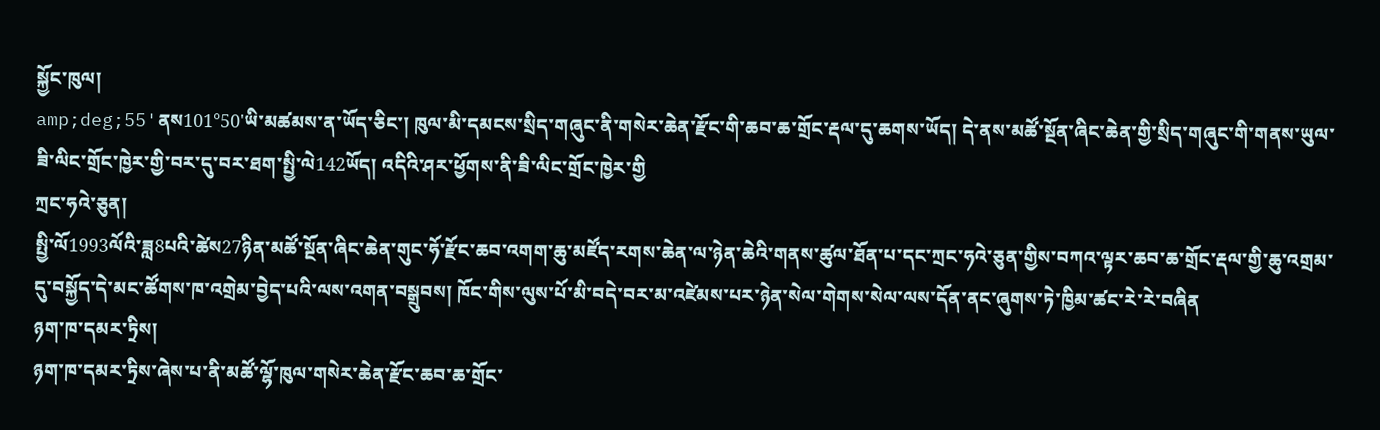སྐྱོང་ཁུལ།
amp;deg;55'ནས101°50'ཡི་མཚམས་ན་ཡོད་ཅིང་། ཁུལ་མི་དམངས་སྲིད་གཞུང་ནི་གསེར་ཆེན་རྫོང་གི་ཆབ་ཆ་གྲོང་རྡལ་དུ་ཆགས་ཡོད། དེ་ནས་མཚོ་སྔོན་ཞིང་ཆེན་གྱི་སྲིད་གཞུང་གི་གནས་ཡུལ་ཟི་ལིང་གྲོང་ཁྱེར་གྱི་བར་དུ་བར་ཐག་སྤྱི་ལེ142ཡོད། འདིའི་ཤར་ཕྱོགས་ནི་ཟི་ལིང་གྲོང་ཁྱེར་གྱི
ཀྲང་ཧའེ་ཅུན།
སྤྱི་ལོ1993ལོའི་ཟླ8པའི་ཚེས27ཉིན་མཚོ་སྔོན་ཞིང་ཆེན་གུང་ཧོ་རྫོང་ཆབ་འགག་ཆུ་མཛོད་རགས་ཆེན་ལ་ཉེན་ཆེའི་གནས་ཚུལ་ཐོན་པ་དང་ཀྲང་ཧའེ་ཅུན་གྱིས་བཀའ་ལྟར་ཆབ་ཆ་གྲོང་རྡལ་གྱི་ཆུ་འགྲམ་དུ་བསྐྱོད་དེ་མང་ཚོགས་ཁ་འགྲེམ་བྱེད་པའི་ལས་འགན་བསྒྲུབས། ཁོང་གིས་ལུས་པོ་མི་བདེ་བར་མ་འཛེམས་པར་ཉེན་སེལ་གེགས་སེལ་ལས་དོན་ནང་ཞུགས་ཏེ་ཁྱིམ་ཚང་རེ་རེ་བཞིན
ཉག་ཁ་དམར་ཏྲིས།
ཉག་ཁ་དམར་ཏྲིས་ཞེས་པ་ནི་མཚོ་ལྷོ་ཁུལ་གསེར་ཆེན་རྫོང་ཆབ་ཆ་གྲོང་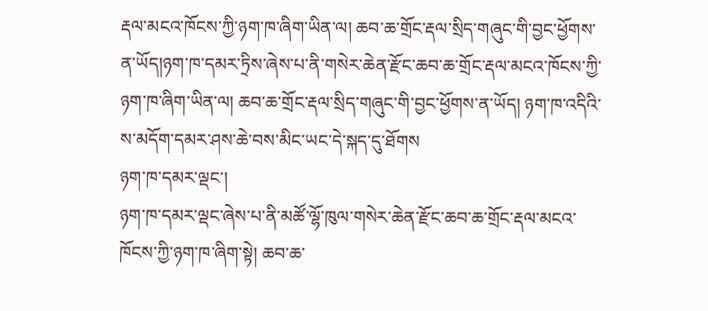རྡལ་མངའ་ཁོངས་ཀྱི་ཉག་ཁ་ཞིག་ཡིན་ལ། ཆབ་ཆ་གྲོང་རྡལ་སྲིད་གཞུང་གི་བྱང་ཕྱོགས་ན་ཡོད།ཉག་ཁ་དམར་ཏྲིས་ཞེས་པ་ནི་གསེར་ཆེན་རྫོང་ཆབ་ཆ་གྲོང་རྡལ་མངའ་ཁོངས་ཀྱི་ཉག་ཁ་ཞིག་ཡིན་ལ། ཆབ་ཆ་གྲོང་རྡལ་སྲིད་གཞུང་གི་བྱང་ཕྱོགས་ན་ཡོད། ཉག་ཁ་འདིའི་ས་མདོག་དམར་ཤས་ཆེ་བས་མིང་ཡང་དེ་སྐད་དུ་ཐོགས
ཉག་ཁ་དམར་ལྡང་།
ཉག་ཁ་དམར་ལྡང་ཞེས་པ་ནི་མཚོ་ལྷོ་ཁུལ་གསེར་ཆེན་རྫོང་ཆབ་ཆ་གྲོང་རྡལ་མངའ་ཁོངས་ཀྱི་ཉག་ཁ་ཞིག་སྟེ། ཆབ་ཆ་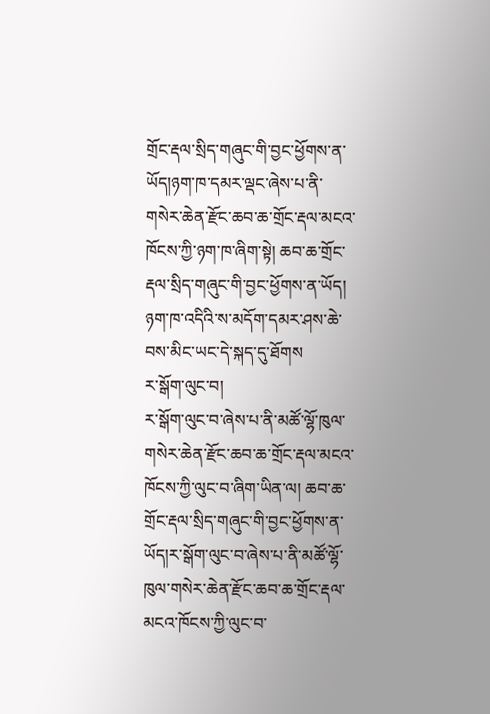གྲོང་རྡལ་སྲིད་གཞུང་གི་བྱང་ཕྱོགས་ན་ཡོད།ཉག་ཁ་དམར་ལྡང་ཞེས་པ་ནི་གསེར་ཆེན་རྫོང་ཆབ་ཆ་གྲོང་རྡལ་མངའ་ཁོངས་ཀྱི་ཉག་ཁ་ཞིག་སྟེ། ཆབ་ཆ་གྲོང་རྡལ་སྲིད་གཞུང་གི་བྱང་ཕྱོགས་ན་ཡོད། ཉག་ཁ་འདིའི་ས་མདོག་དམར་ཤས་ཆེ་བས་མིང་ཡང་དེ་སྐད་དུ་ཐོགས
ར་སྒོག་ལུང་བ།
ར་སྒོག་ལུང་བ་ཞེས་པ་ནི་མཚོ་ལྷོ་ཁུལ་གསེར་ཆེན་རྫོང་ཆབ་ཆ་གྲོང་རྡལ་མངའ་ཁོངས་ཀྱི་ལུང་བ་ཞིག་ཡིན་ལ། ཆབ་ཆ་གྲོང་རྡལ་སྲིད་གཞུང་གི་བྱང་ཕྱོགས་ན་ཡོད།ར་སྒོག་ལུང་བ་ཞེས་པ་ནི་མཚོ་ལྷོ་ཁུལ་གསེར་ཆེན་རྫོང་ཆབ་ཆ་གྲོང་རྡལ་མངའ་ཁོངས་ཀྱི་ལུང་བ་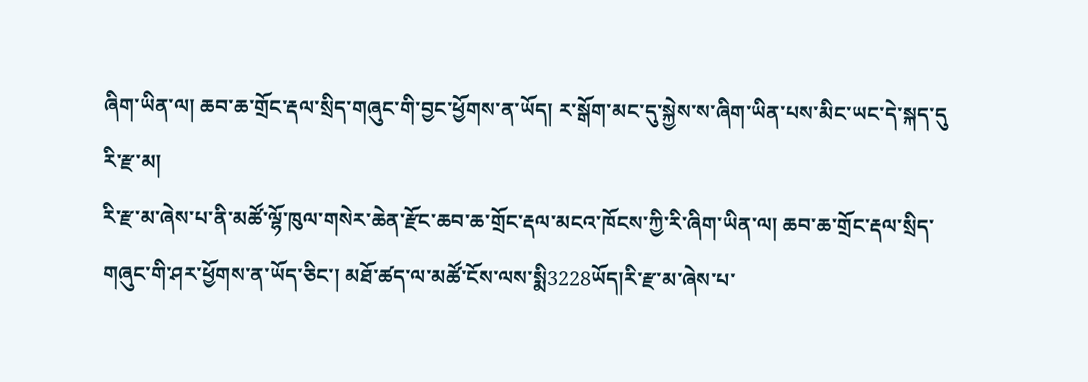ཞིག་ཡིན་ལ། ཆབ་ཆ་གྲོང་རྡལ་སྲིད་གཞུང་གི་བྱང་ཕྱོགས་ན་ཡོད། ར་སྒོག་མང་དུ་སྐྱེས་ས་ཞིག་ཡིན་པས་མིང་ཡང་དེ་སྐད་དུ
རི་རྫ་མ།
རི་རྫ་མ་ཞེས་པ་ནི་མཚོ་ལྷོ་ཁུལ་གསེར་ཆེན་རྫོང་ཆབ་ཆ་གྲོང་རྡལ་མངའ་ཁོངས་ཀྱི་རི་ཞིག་ཡིན་ལ། ཆབ་ཆ་གྲོང་རྡལ་སྲིད་གཞུང་གི་ཤར་ཕྱོགས་ན་ཡོད་ཅིང་། མཐོ་ཚད་ལ་མཚོ་ངོས་ལས་སྨི3228ཡོད།རི་རྫ་མ་ཞེས་པ་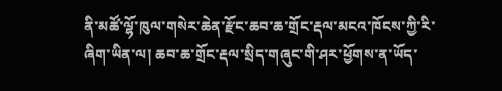ནི་མཚོ་ལྷོ་ཁུལ་གསེར་ཆེན་རྫོང་ཆབ་ཆ་གྲོང་རྡལ་མངའ་ཁོངས་ཀྱི་རི་ཞིག་ཡིན་ལ། ཆབ་ཆ་གྲོང་རྡལ་སྲིད་གཞུང་གི་ཤར་ཕྱོགས་ན་ཡོད་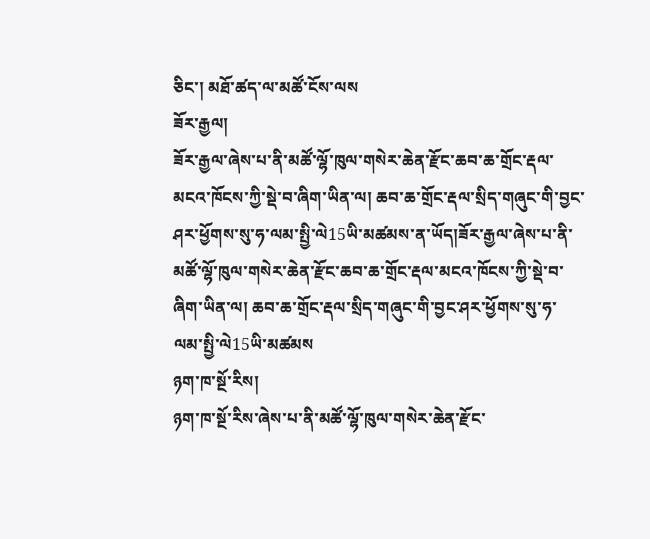ཅིང་། མཐོ་ཚད་ལ་མཚོ་ངོས་ལས
ཟོར་རྒྱལ།
ཟོར་རྒྱལ་ཞེས་པ་ནི་མཚོ་ལྷོ་ཁུལ་གསེར་ཆེན་རྫོང་ཆབ་ཆ་གྲོང་རྡལ་མངའ་ཁོངས་ཀྱི་སྡེ་བ་ཞིག་ཡིན་ལ། ཆབ་ཆ་གྲོང་རྡལ་སྲིད་གཞུང་གི་བྱང་ཤར་ཕྱོགས་སུ་ཧ་ལམ་སྤྱི་ལེ15ཡི་མཚམས་ན་ཡོད།ཟོར་རྒྱལ་ཞེས་པ་ནི་མཚོ་ལྷོ་ཁུལ་གསེར་ཆེན་རྫོང་ཆབ་ཆ་གྲོང་རྡལ་མངའ་ཁོངས་ཀྱི་སྡེ་བ་ཞིག་ཡིན་ལ། ཆབ་ཆ་གྲོང་རྡལ་སྲིད་གཞུང་གི་བྱང་ཤར་ཕྱོགས་སུ་ཧ་ལམ་སྤྱི་ལེ15ཡི་མཚམས
ཉག་ཁ་སྔོ་རིས།
ཉག་ཁ་སྔོ་རིས་ཞེས་པ་ནི་མཚོ་ལྷོ་ཁུལ་གསེར་ཆེན་རྫོང་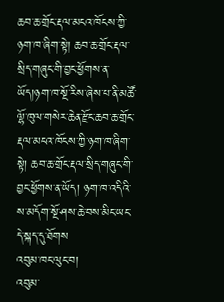ཆབ་ཆ་གྲོང་རྡལ་མངའ་ཁོངས་ཀྱི་ཉག་ཁ་ཞིག་སྟེ། ཆབ་ཆ་གྲོང་རྡལ་སྲིད་གཞུང་གི་བྱང་ཕྱོགས་ན་ཡོད།ཉག་ཁ་སྔོ་རིས་ཞེས་པ་ནི་མཚོ་ལྷོ་ཁུལ་གསེར་ཆེན་རྫོང་ཆབ་ཆ་གྲོང་རྡལ་མངའ་ཁོངས་ཀྱི་ཉག་ཁ་ཞིག་སྟེ། ཆབ་ཆ་གྲོང་རྡལ་སྲིད་གཞུང་གི་བྱང་ཕྱོགས་ན་ཡོད། ཉག་ཁ་འདིའི་ས་མདོག་སྔོ་ཤས་ཆེ་བས་མིང་ཡང་དེ་སྐད་དུ་ཐོགས
འབུམ་ཁང་ལུང་བ།
འབུམ་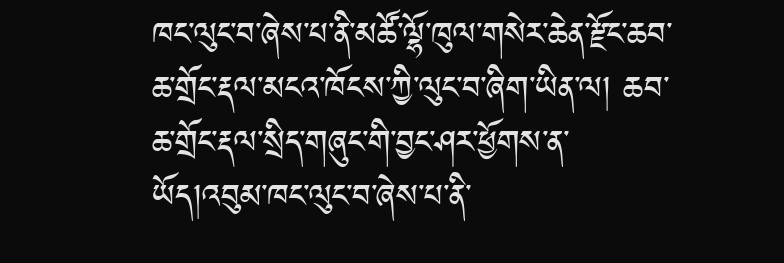ཁང་ལུང་བ་ཞེས་པ་ནི་མཚོ་ལྷོ་ཁུལ་གསེར་ཆེན་རྫོང་ཆབ་ཆ་གྲོང་རྡལ་མངའ་ཁོངས་ཀྱི་ལུང་བ་ཞིག་ཡིན་ལ། ཆབ་ཆ་གྲོང་རྡལ་སྲིད་གཞུང་གི་བྱང་ཤར་ཕྱོགས་ན་ཡོད།འབུམ་ཁང་ལུང་བ་ཞེས་པ་ནི་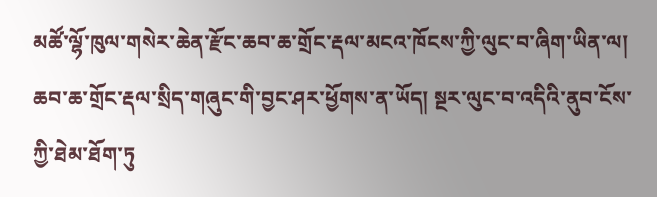མཚོ་ལྷོ་ཁུལ་གསེར་ཆེན་རྫོང་ཆབ་ཆ་གྲོང་རྡལ་མངའ་ཁོངས་ཀྱི་ལུང་བ་ཞིག་ཡིན་ལ། ཆབ་ཆ་གྲོང་རྡལ་སྲིད་གཞུང་གི་བྱང་ཤར་ཕྱོགས་ན་ཡོད། སྔར་ལུང་བ་འདིའི་ནུབ་ངོས་ཀྱི་ཐེམ་ཐོག་ཏུ